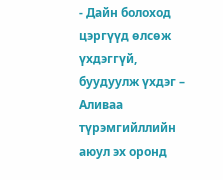- Дайн болоход цэргүүд өлсөж үхдэггүй, буудуулж үхдэг –
Аливаа түрэмгийллийн аюул эх оронд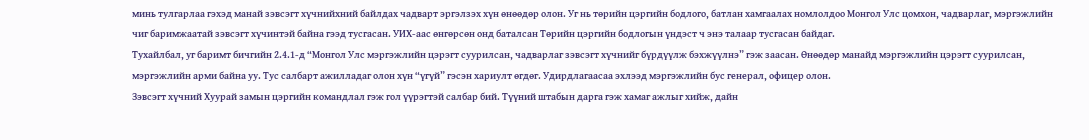минь тулгарлаа гэхэд манай зэвсэгт хүчнийхний байлдах чадварт эргэлзэх хүн өнөөдөр олон. Уг нь төрийн цэргийн бодлого, батлан хамгаалах номлолдоо Монгол Улс цомхон, чадварлаг, мэргэжлийн чиг баримжаатай зэвсэгт хүчинтэй байна гээд тусгасан. УИХ-аас өнгөрсөн онд баталсан Төрийн цэргийн бодлогын үндэст ч энэ талаар тусгасан байдаг.
Тухайлбал, уг баримт бичгийн 2.4.1-д “Монгол Улс мэргэжлийн цэрэгт суурилсан, чадварлаг зэвсэгт хүчнийг бүрдүүлж бэхжүүлнэ” гэж заасан. Өнөөдөр манайд мэргэжлийн цэрэгт суурилсан, мэргэжлийн арми байна уу. Тус салбарт ажилладаг олон хүн “үгүй” гэсэн хариулт өгдөг. Удирдлагаасаа эхлээд мэргэжлийн бус генерал, офицер олон.
Зэвсэгт хүчний Хуурай замын цэргийн командлал гэж гол үүрэгтэй салбар бий. Түүний штабын дарга гэж хамаг ажлыг хийж, дайн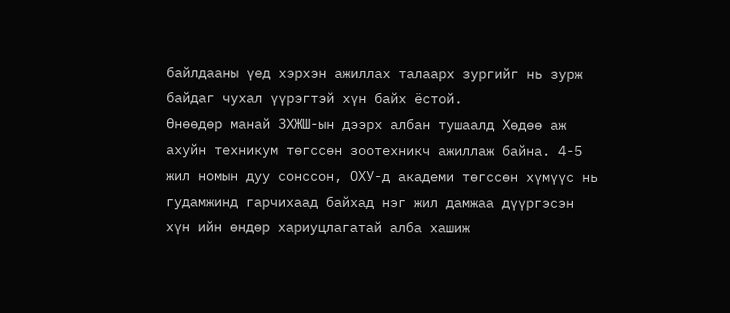байлдааны үед хэрхэн ажиллах талаарх зургийг нь зурж байдаг чухал үүрэгтэй хүн байх ёстой.
Өнөөдөр манай ЗХЖШ-ын дээрх албан тушаалд Хөдөө аж ахуйн техникум төгссөн зоотехникч ажиллаж байна. 4-5 жил номын дуу сонссон, ОХУ-д академи төгссөн хүмүүс нь гудамжинд гарчихаад байхад нэг жил дамжаа дүүргэсэн хүн ийн өндөр хариуцлагатай алба хашиж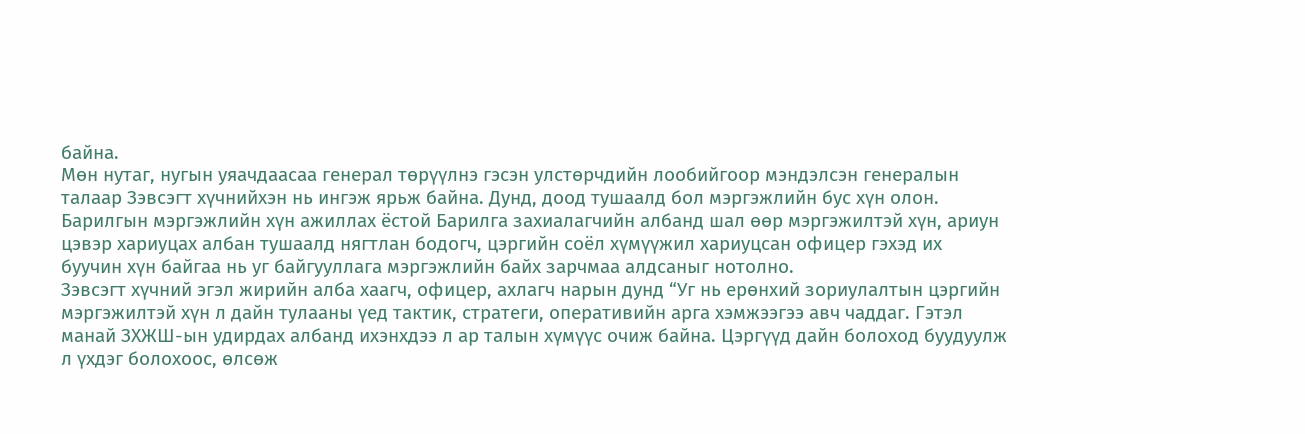байна.
Мөн нутаг, нугын уяачдаасаа генерал төрүүлнэ гэсэн улстөрчдийн лообийгоор мэндэлсэн генералын талаар Зэвсэгт хүчнийхэн нь ингэж ярьж байна. Дунд, доод тушаалд бол мэргэжлийн бус хүн олон. Барилгын мэргэжлийн хүн ажиллах ёстой Барилга захиалагчийн албанд шал өөр мэргэжилтэй хүн, ариун цэвэр хариуцах албан тушаалд нягтлан бодогч, цэргийн соёл хүмүүжил хариуцсан офицер гэхэд их буучин хүн байгаа нь уг байгууллага мэргэжлийн байх зарчмаа алдсаныг нотолно.
Зэвсэгт хүчний эгэл жирийн алба хаагч, офицер, ахлагч нарын дунд “Уг нь ерөнхий зориулалтын цэргийн мэргэжилтэй хүн л дайн тулааны үед тактик, стратеги, оперативийн арга хэмжээгээ авч чаддаг. Гэтэл манай ЗХЖШ-ын удирдах албанд ихэнхдээ л ар талын хүмүүс очиж байна. Цэргүүд дайн болоход буудуулж л үхдэг болохоос, өлсөж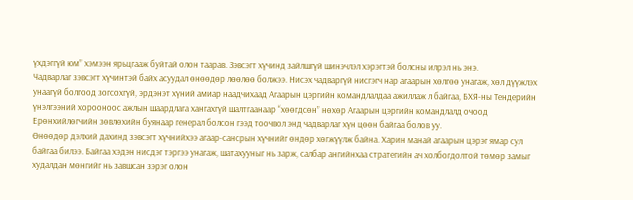үхдэггүй юм” хэмээн ярьцгааж буйтай олон таарав. Зэвсэгт хүчинд зайлшгүй шинэчлэл хэрэгтэй болсны илрэл нь энэ.
Чадварлаг зэвсэгт хүчинтэй байх асуудал өнөөдөр лөөлөө болжээ. Нисэх чадваргүй нисгэгч нар агаарын хөлгөө унагаж, хөл дүүжлэх унаагүй болгоод зогсохгүй, эрдэнэт хүний амиар наадчихаад Агаарын цэргийн командлалдаа ажиллаж л байгаа, БХЯ-ны Тендерийн үнэлгээний хорооноос ажлын шаардлага хангахгүй шалтгаанаар “хөөгдсөн” нөхөр Агаарын цэргийн командлалд очоод Ерөнхийлөгчийн зөвлөхийн буянаар генерал болсон гээд тоочвол энд чадварлаг хүн цөөн байгаа болов уу.
Өнөөдөр дэлхий дахинд зэвсэгт хүчнийхээ агаар-сансрын хүчнийг өндөр хөгжүүлж байна. Харин манай агаарын цэрэг ямар сул байгаа билээ. Байгаа хэдэн нисдэг тэргээ унагаж, шатахууныг нь зарж, салбар ангийнхаа стратегийн ач холбогдолтой төмөр замыг худалдан мөнгийг нь завшсан зэрэг олон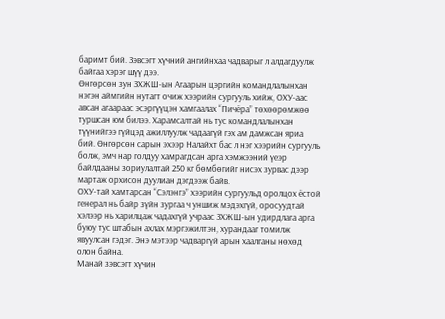баримт бий. Зэвсэгт хүчний ангийнхаа чадварыг л алдагдуулж байгаа хэрэг шүү дээ.
Өнгөрсөн зун ЗХЖШ-ын Агаарын цэргийн командлалынхан нэгэн аймгийн нутагт очиж хээрийн сургууль хийж, ОХУ-аас авсан агаараас эсэргүүцэн хамгаалах “Пичёра” төхөөрөмжөө туршсан юм билээ. Харамсалтай нь тус командлалынхан түүнийгээ гүйцэд ажиллуулж чадаагүй гэх ам дамжсан яриа бий. Өнгөрсөн сарын эхээр Налайхт бас л нэг хээрийн сургууль болж, эмч нар голдуу хамрагдсан арга хэмжээний үеэр байлдааны зориулалтай 250 кг бөмбөгийг нисэх зурвас дээр мартаж орхисон дуулиан дэгдээж байв.
ОХУ-тай хамтарсан “Сэлэнгэ” хээрийн сургуульд оролцох ёстой генерал нь байр зүйн зургаа ч уншиж мэдэхгүй, оросуудтай хэлээр нь харилцаж чадахгүй учраас ЗХЖШ-ын удирдлага арга буюу тус штабын ахлах мэргэжилтэн, хурандааг томилж явуулсан гэдэг. Энэ мэтээр чадваргүй арын хаалганы нөхөд олон байна.
Манай зэвсэгт хүчин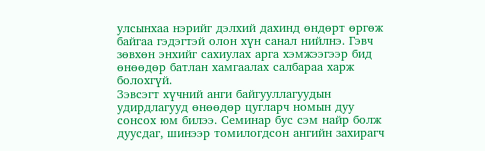улсынхаа нэрийг дэлхий дахинд өндөрт өргөж байгаа гэдэгтэй олон хүн санал нийлнэ. Гэвч зөвхөн энхийг сахиулах арга хэмжээгээр бид өнөөдөр батлан хамгаалах салбараа харж болохгүй.
Зэвсэгт хүчний анги байгууллагуудын удирдлагууд өнөөдөр цугларч номын дуу сонсох юм билээ. Семинар бус сэм найр болж дуусдаг, шинээр томилогдсон ангийн захирагч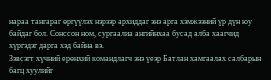нараа тангараг өргүүлэх нэрээр архиддаг энэ арга хэмжээний үр дүн юу байдаг бол. Сонссон ном, сургаалиа ангийнхаа бусад алба хаагчид хүргэдэг дарга хэд байна вэ.
Зэвсэгт хүчний ерөнхий командлагч энэ үеэр Батлан хамгаалах салбарын багц хуулийг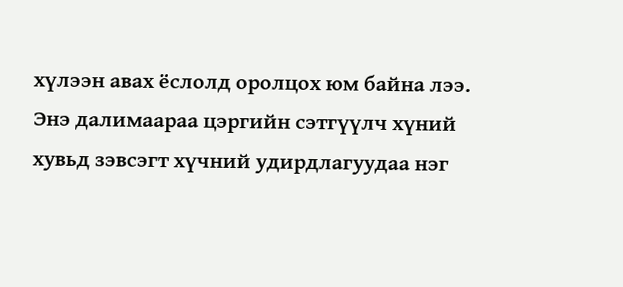хүлээн авах ёслолд оролцох юм байна лээ. Энэ далимаараа цэргийн сэтгүүлч хүний хувьд зэвсэгт хүчний удирдлагуудаа нэг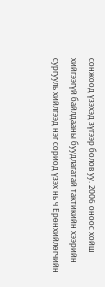сонжоод үзэхэд зүгээр болов уу. 2006 оноос хойш хийгээгүй байлдааны буудлагатай тактикийн хээрийн сургууль хийлгээд нэг сориод үзэх нь ч Ерөнхийлөгчийн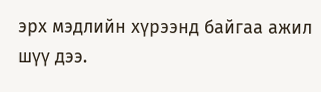эрх мэдлийн хүрээнд байгаа ажил шүү дээ.